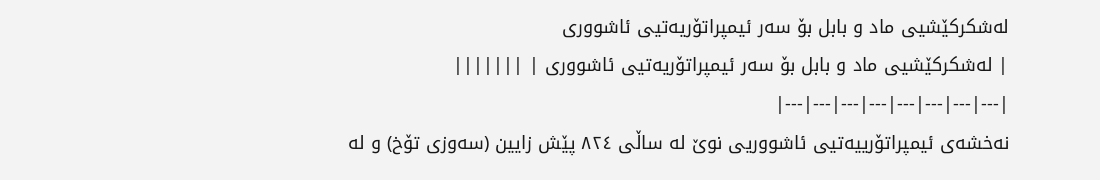لەشکرکێشیی ماد و بابل بۆ سەر ئیمپراتۆریەتیی ئاشووری
| لەشکرکێشیی ماد و بابل بۆ سەر ئیمپراتۆریەتیی ئاشووری | |||||||
|---|---|---|---|---|---|---|---|
نەخشەی ئیمپراتۆرییەتیی ئاشووریی نوێ لە ساڵی ٨٢٤ پێش زایین (سەوزی تۆخ) و لە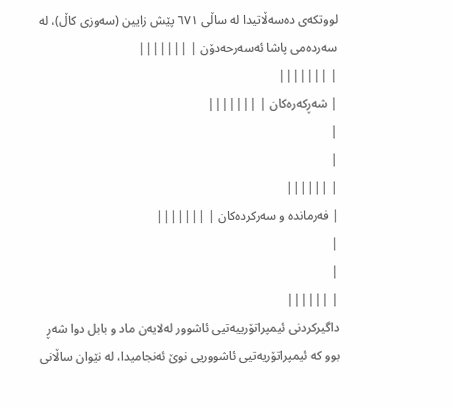لووتکەی دەسەڵاتیدا لە ساڵی ٦٧١ پێش زایین (سەوزی کاڵ)، لە سەردەمی پاشا ئەسەرحەدۆن | |||||||
| |||||||
| شەڕکەرەکان | |||||||
|
|
| ||||||
| فەرماندە و سەرکردەکان | |||||||
|
|
| ||||||
داگیرکردنی ئیمپراتۆرییەتیی ئاشوور لەلایەن ماد و بابل دوا شەڕ بوو کە ئیمپراتۆریەتیی ئاشووریی نوێ ئەنجامیدا، لە نێوان ساڵانی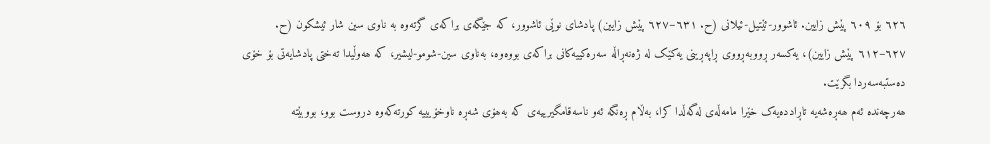٦٢٦ بۆ ٦٠٩ پێش زایین. ئاشوور-ئێتیل-ئیلانی (ح. ٦٣١–٦٢٧ پێش زایین) پادشای نوێی ئاشوور، کە جێگەی براکەی گرتەوە بە ناوی سین شار ئیشکون (ح. ٦٢٧–٦١٢ پێش زایین)، یەکسەر ڕووبەڕووی ڕاپەڕینی یەکێک لە ژەنەڕاڵە سەرەکییەکانی براکەی بووەوە، بەناوی سین-شومو-لیشیر، کە ھەوڵیدا تەختی پادشایەتی بۆ خۆی دەستبەسەردا بگرێت.
ھەرچەندە ئەم ھەڕەشەیە تاڕاددەیەک خێرا مامەڵەی لەگەڵدا کرا، بەڵام ڕەنگە ئەو ناسەقامگیرییەی کە بەھۆی شەڕە ناوخۆیییە کورتەکەوە دروست بوو، بووبێتە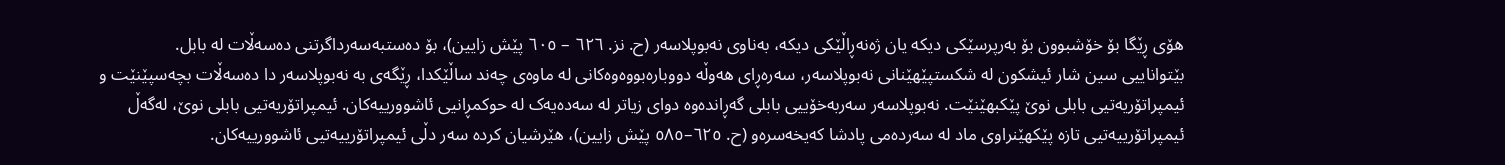ھۆی ڕێگا بۆ خۆشبوون بۆ بەرپرسێکی دیکە یان ژەنەڕاڵێکی دیکە، بەناوی نەبوپلاسەر (ح. نز. ٦٢٦ – ٦٠٥ پێش زایین)، بۆ دەستبەسەرداگرتنی دەسەڵات لە بابل.
بێتواناییی سین شار ئیشکون لە شکستپێھێنانی نەبوپلاسەر، سەرەڕای ھەوڵە دووبارەبووەوەکانی لە ماوەی چەند ساڵێکدا، ڕێگەی بە نەبوپلاسەر دا دەسەڵات بچەسپێنێت و ئیمپراتۆریەتیی بابلی نوێ پێکبھێنێت. نەبوپلاسەر سەربەخۆییی بابلی گەڕاندەوە دوای زیاتر لە سەدەیەک لە حوکمڕانیی ئاشوورییەکان. ئیمپراتۆریەتیی بابلی نوێ، لەگەڵ ئیمپراتۆرییەتیی تازە پێکھێنراوی ماد لە سەردەمی پادشا کەیخەسرەو (ح. ٦٢٥–٥٨٥ پێش زایین)، ھێرشیان کردە سەر دڵی ئیمپراتۆرییەتیی ئاشوورییەکان.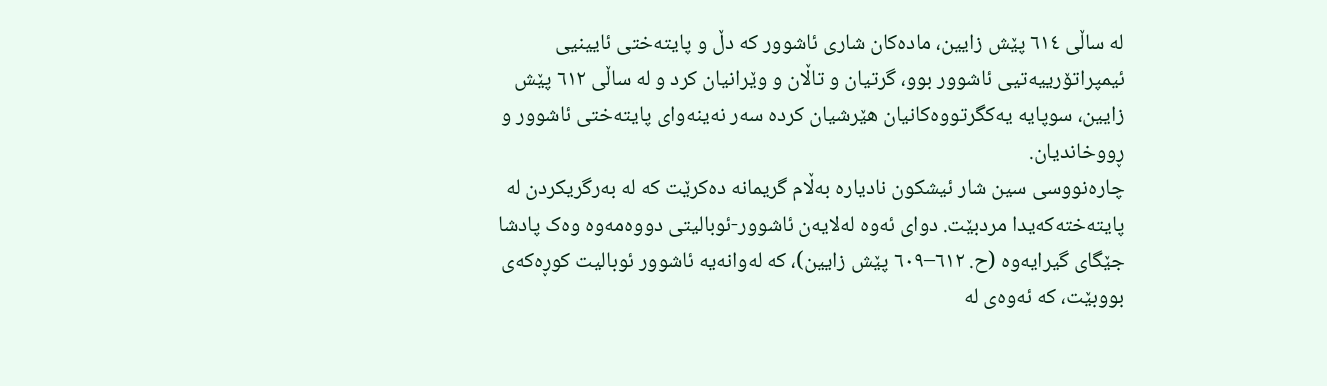لە ساڵی ٦١٤ پێش زایین، مادەکان شاری ئاشوور کە دڵ و پایتەختی ئایینیی ئیمپراتۆرییەتیی ئاشوور بوو، گرتیان و تاڵان و وێرانیان کرد و لە ساڵی ٦١٢ پێش زایین، سوپایە یەکگرتووەکانیان ھێرشیان کردە سەر نەینەوای پایتەختی ئاشوور و ڕووخاندیان.
چارەنووسی سین شار ئیشکون نادیارە بەڵام گریمانە دەکرێت کە لە بەرگریکردن لە پایتەختەکەیدا مردبێت. دوای ئەوە لەلایەن ئاشوور-ئوبالیتی دووەمەوە وەک پادشا جێگای گیرایەوە (ح. ٦١٢–٦٠٩ پێش زایین)، کە لەوانەیە ئاشوور ئوبالیت کوڕەکەی بووبێت، کە ئەوەی لە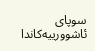سوپای ئاشوورییەکاندا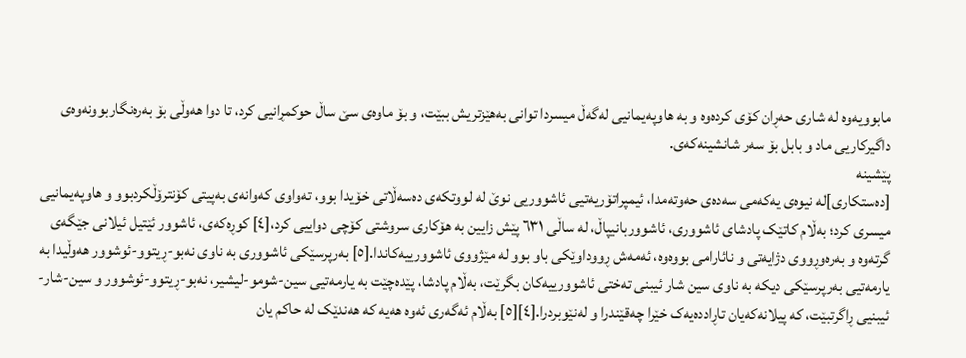مابوویەوە لە شاری حەڕان کۆی کردەوە و بە ھاوپەیمانیی لەگەڵ میسردا توانی بەھێزتریش ببێت، و بۆ ماوەی سێ ساڵ حوکمڕانیی کرد، تا دوا ھەوڵی بۆ بەرەنگاربوونەوەی داگیرکاریی ماد و بابل بۆ سەر شانشینەکەی.
پێشینە
[دەستکاری]لە نیوەی یەکەمی سەدەی حەوتەمدا، ئیمپراتۆریەتیی ئاشووریی نوێ لە لووتکەی دەسەڵاتی خۆیدا بوو، تەواوی کەوانەی بەپیتی کۆنترۆڵکردبوو و ھاوپەیمانیی میسری کرد؛ بەڵام کاتێک پادشای ئاشووری، ئاشووربانیپاڵ، لە ساڵی ٦٣١ پێش زایین بە ھۆکاری سروشتی کۆچی دواییی کرد،[٤] کوڕەکەی، ئاشوور ئێتیل ئیلانی جێگەی گرتەوە و بەرەوڕووی دژایەتی و نائارامی بووەوە، ئەمەش ڕووداوێکی باو بوو لە مێژووی ئاشوورییەکاندا.[٥] بەرپرسێکی ئاشووری بە ناوی نەبو-ڕیتوو-ئوشوور ھەوڵیدا بە یارمەتیی بەرپرسێکی دیکە بە ناوی سین شار ئیبنی تەختی ئاشوورییەکان بگرێت، بەڵام پادشا، پێدەچێت بە یارمەتیی سین-شومو-لیشیر، نەبو-ڕیتوو-ئوشوور و سین-شار-ئیبنیی ڕاگرتبێت، کە پیلانەکەیان تاڕاددەیەک خێرا چەقێندرا و لەنێوبردرا.[٤][٥] بەڵام ئەگەری ئەوە ھەیە کە ھەندێک لە حاکم یان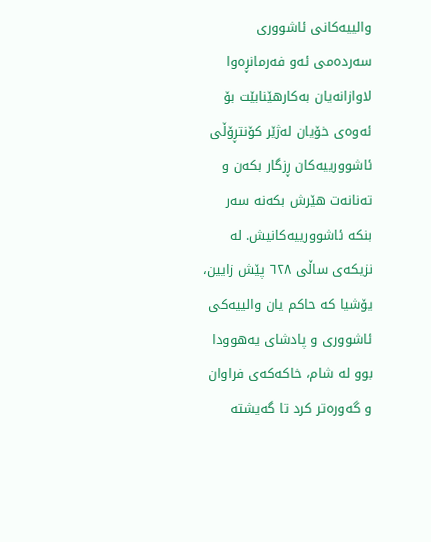والییەکانی ئاشووری سەردەمی ئەو فەرمانڕەوا لاوازانەیان بەکارھێنابێت بۆ ئەوەی خۆیان لەژێر کۆنتڕۆڵی ئاشوورییەکان ڕزگار بکەن و تەنانەت ھێرش بکەنە سەر بنکە ئاشوورییەکانیش. لە نزیکەی ساڵی ٦٢٨ پێش زایین، یۆشیا کە حاکم یان والییەکی ئاشووری و پادشای یەھوودا بوو لە شام، خاکەکەی فراوان و گەورەتر کرد تا گەیشتە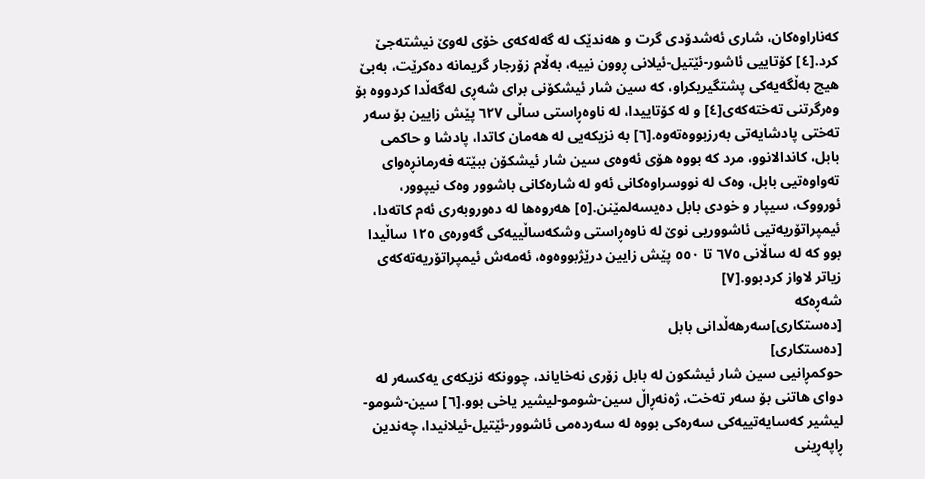کەناراوەکان، شاری ئەشدۆدی گرت و ھەندێک لە گەلەکەی خۆی لەوێ نیشتەجێ کرد.[٤] کۆتاییی ئاشور-ئێتیل-ئیلانی ڕوون نییە، بەڵام زۆرجار گریمانە دەکرێت، بەبێ ھیچ بەڵگەیەکی پشتگیریکراو، کە سین شار ئیشکۆنی برای شەڕی لەگەڵدا کردووە بۆ وەرگرتنی تەختەکەی[٤] و لە کۆتاییدا، لە ناوەڕاستی ساڵی ٦٢٧ پێش زایین بۆ سەر تەختی پادشایەتی بەرزبووەتەوە.[٦] بە نزیکەیی لە ھەمان کاتدا، پادشا و حاکمی بابل، کاندالانوو، مرد کە بووە ھۆی ئەوەی سین شار ئیشکۆن ببێتە فەرمانڕەوای تەواوەتیی بابل، وەک لە نووسراوەکانی ئەو لە شارەکانی باشوور وەک نیپوور، ئورووک، سیپار و خودی بابل دەیسەلمێنن.[٥] ھەروەھا لە دەوروبەری ئەم کاتەدا، ئیمپراتۆریەتیی ئاشووریی نوێ لە ناوەڕاستی وشکەساڵییەکی گەورەی ١٢٥ ساڵیدا بوو کە لە ساڵانی ٦٧٥ تا ٥٥٠ پێش زایین درێژبووەوە، ئەمەش ئیمپراتۆریەتەکەی زیاتر لاواز کردبوو.[٧]
شەڕەکە
[دەستکاری]سەرھەڵدانی بابل
[دەستکاری]
حوکمڕانیی سین شار ئیشکون لە بابل زۆری نەخایاند، چوونکە نزیکەی یەکسەر لە دوای ھاتنی بۆ سەر تەخت، ژەنەڕاڵ سین-شومو-لیشیر یاخی بوو.[٦] سین-شومو-لیشیر کەسایەتییەکی سەرەکی بووە لە سەردەمی ئاشوور-ئێتیل-ئیلانیدا، چەندین ڕاپەڕینی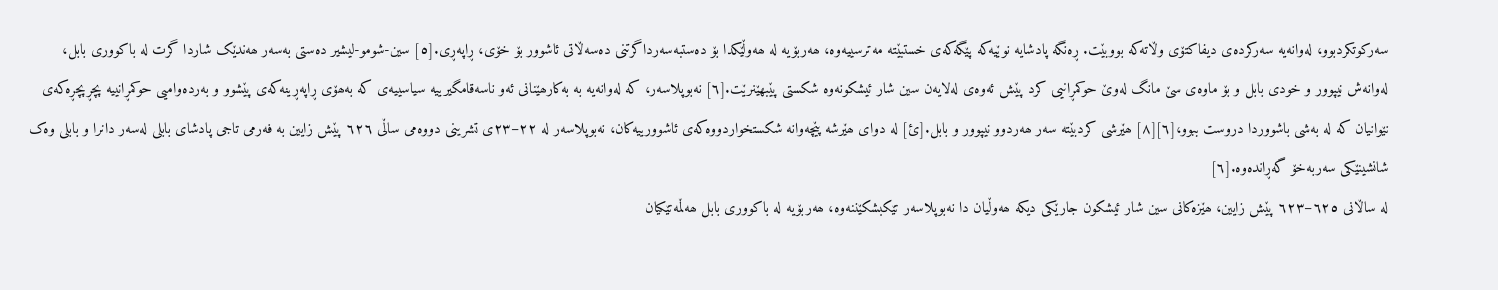سەرکوتکردبوو، لەوانەیە سەرکردەی دیفاکتۆی وڵاتەکە بووبێت. ڕەنگە پادشایە نوێیەکە پێگەکەی خستبێتە مەترسییەوە، ھەربۆیە لە ھەوڵێکدا بۆ دەستبەسەرداگرتنی دەسەڵاتی ئاشوور بۆ خۆی، ڕاپەڕی.[٥] سین-شومو-لیشیر دەستی بەسەر ھەندێک شاردا گرت لە باکووری بابل، لەوانەش نیپوور و خودی بابل و بۆ ماوەی سێ مانگ لەوێ حوکمڕانیی کرد پێش ئەوەی لەلایەن سین شار ئیشکونەوە شکستی پێبھێنرێت.[٦] نەبوپلاسەر، کە لەوانەیە بە بەکارھێنانی ئەو ناسەقامگیرییە سیاسییەی کە بەھۆی ڕاپەڕینەکەی پێشوو و بەردەوامیی حوکمڕانییە پچڕپچڕەکەی نێوانیان کە لە بەشی باشووردا دروست ببوو،[٦][٨] ھێرشی کردبێتە سەر ھەردوو نیپوور و بابل.[ئ] لە دوای ھێرشە پێچەوانە شکستخواردووەکەی ئاشوورییەکان، نەبوپلاسەر لە ٢٢–٢٣ی تشرینی دووەمی ساڵی ٦٢٦ پێش زایین بە فەرمی تاجی پادشای بابلی لەسەر دانرا و بابلی وەک شانشینێکی سەربەخۆ گەڕاندەوە.[٦]
لە ساڵانی ٦٢٥–٦٢٣ پێش زایین، ھێزەکانی سین شار ئیشکون جارێکی دیکە ھەوڵیان دا نەبوپلاسەر تێکبشکێننەوە، ھەربۆیە لە باکووری بابل ھەڵمەتێکیان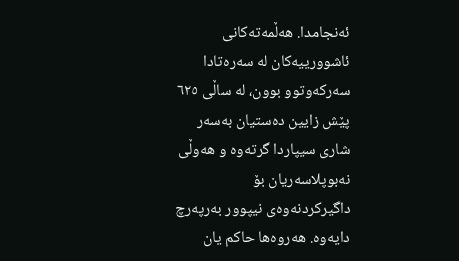ئەنجامدا. ھەڵمەتەکانی ئاشوورییەکان لە سەرەتادا سەرکەوتوو بوون، لە ساڵی ٦٢٥ پێش زایین دەستیان بەسەر شاری سیپاردا گرتەوە و ھەوڵی نەبوپلاسەریان بۆ داگیرکردنەوەی نیپوور بەرپەرچ دایەوە. ھەروەھا حاکم یان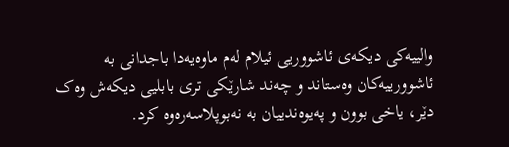والییەکی دیکەی ئاشووریی ئیلام لەم ماوەیەدا باجدانی بە ئاشوورییەکان وەستاند و چەند شارێکی تری بابلیی دیکەش وەک دێر، یاخی بوون و پەیوەندییان بە نەبوپلاسەرەوە کرد.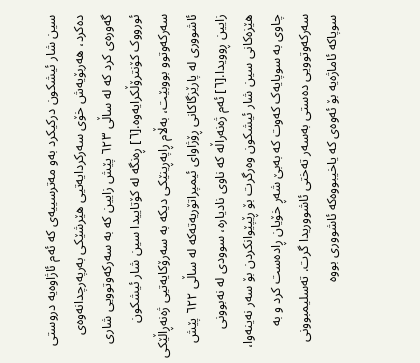سین شار ئیشکون درکیکرد بەو مەترسییەی کە ئەم ئاژاوەیە دروستی دەکرد، ھەربۆیەش خۆی سەرکردایەتیی ھێرشێکی بەرپەرچدانەوەی گەورەی کرد کە لە ساڵی ٦٢٣ پێش زایین کە بە سەرکەوتوویی شاری ئورووک کۆنترۆڵکرایەوە.[٦] ڕەنگە لە کۆتاییدا سین شار ئیشکون سەرکەوتوو بووبێت، بەڵام ڕاپەڕینێکی دیکە بە سەرۆکایەتیی ژەنەڕاڵێکی ئاشووری لە پارێزگاکانی ڕۆژاوای ئیمپراتۆریەتەکە لە ساڵی ٦٢٢ پێش زایین ڕوویدا.[٦] ئەم ژەنەراڵە کە ناوی نادیارە، سوودی لە نەبوونی ھێزەکانی سین شار ئیشکون وەرگرت بۆ ڕێپێوانکردن بۆ سەر نەینەوا، چاوی بە سوپایەک کەوت کە بەبێ شەڕ خۆیان ڕادەست کرد و بە سەرکەوتوویی دەستی بەسەر تەختی ئاشووریدا گرت. تەسلیمبوونی سوپاکە ئاماژەیە بۆ ئەوەی کە یاخیبووەکە ئاشووری بووە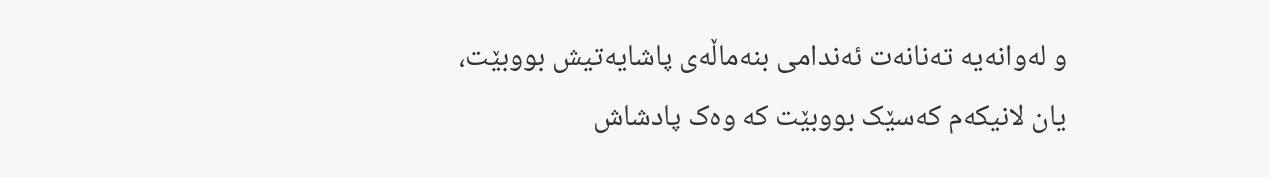و لەوانەیە تەنانەت ئەندامی بنەماڵەی پاشایەتیش بووبێت، یان لانیکەم کەسێک بووبێت کە وەک پادشاش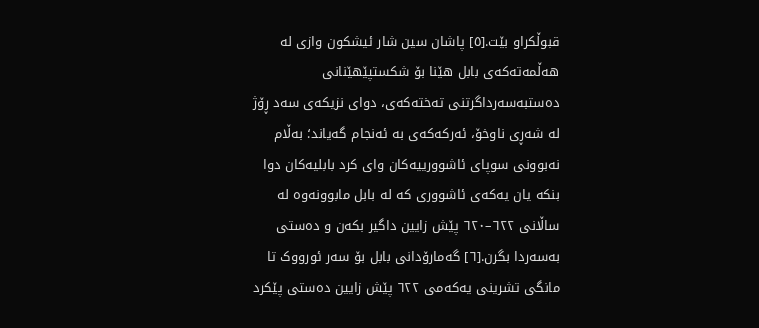قبوڵکراو بێت.[٥] پاشان سین شار ئیشکون وازی لە ھەڵمەتەکەی بابل ھێنا بۆ شکستپێھێنانی دەستبەسەرداگرتنی تەختەکەی، دوای نزیکەی سەد ڕۆژ لە شەڕی ناوخۆ، ئەرکەکەی بە ئەنجام گەیاند؛ بەڵام نەبوونی سوپای ئاشوورییەکان وای کرد بابلیەکان دوا بنکە یان یەکەی ئاشووری کە لە بابل مابوونەوە لە ساڵانی ٦٢٢–٦٢٠ پێش زایین داگیر بکەن و دەستی بەسەردا بگرن.[٦] گەمارۆدانی بابل بۆ سەر ئورووک تا مانگی تشرینی یەکەمی ٦٢٢ پێش زایین دەستی پێکرد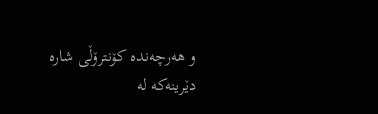و ھەرچەندە کۆنترۆڵی شارە دێرینەکە لە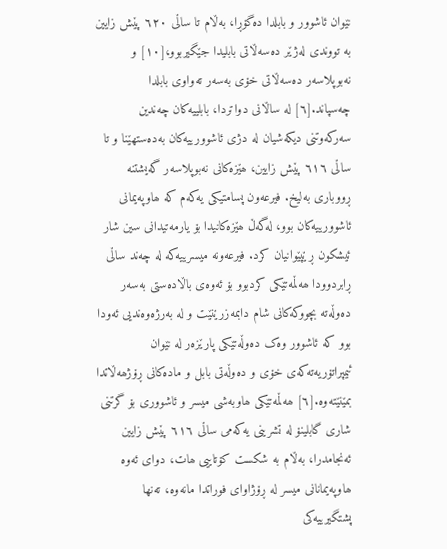نێوان ئاشوور و بابلدا دەگۆڕا، بەڵام تا ساڵی ٦٢٠ پێش زایین بە تووندی لەژێر دەسەڵاتی بابلیدا جێگیربوو،[١٠] و نەبوپلاسەر دەسەڵاتی خۆی بەسەر تەواوی بابلدا چەسپاند.[٦] لە ساڵانی دواتردا، بابلییەکان چەندین سەرکەوتنی دیکەشیان لە دژی ئاشوورییەکان بەدەستھێنا و تا ساڵی ٦١٦ پێش زایین، ھێزەکانی نەبوپلاسەر گەیشتنە ڕووباری بەلیخ. فیرعەون پسامتیکی یەکەم کە ھاوپەیمانی ئاشوورییەکان بوو، لەگەڵ ھێزەکانیدا بۆ یارمەتیدانی سین شار ئیشکون ڕێپێوانیان کرد. فیرعەونە میسرییەکە لە چەند ساڵی ڕابردوودا ھەڵمەتێکی کردبوو بۆ ئەوەی باڵادەستی بەسەر دەوڵەتە بچووکەکانی شام دابمەزرێنێت و لە بەرژەوەندیی ئەودا بوو کە ئاشوور وەک دەوڵەتێکی پارێزەر لە نێوان ئیمپراتۆریەتەکەی خۆی و دەوڵەتی بابل و مادەکانی ڕۆژھەڵاتدا بمێنێتەوە.[٦] ھەڵمەتێکی ھاوبەشی میسر و ئاشووری بۆ گرتنی شاری گابلینۆ لە تشرینی یەکەمی ساڵی ٦١٦ پێش زایین ئەنجامدرا، بەڵام بە شکست کۆتاییی ھات، دوای ئەوە ھاوپەیمانانی میسر لە ڕۆژاوای فوراتدا مانەوە، تەنھا پشتگیرییەکی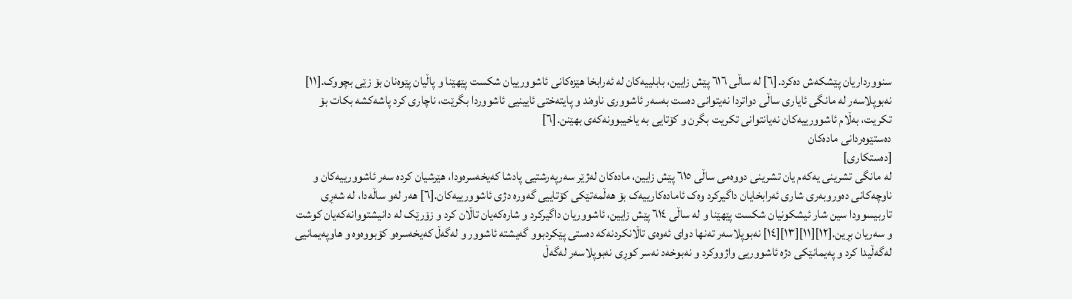سنوورداریان پێشکەش دەکرد.[٦] لە ساڵی ٦١٦ پێش زایین، بابلییەکان لە ئەرابخا ھێزەکانی ئاشوورییان شکست پێھێنا و پاڵیان پێوەنان بۆ زێی بچووک.[١١] نەبوپلاسەر لە مانگی ئایاری ساڵی دواتردا نەیتوانی دەست بەسەر ئاشووری ناوەند و پایتەختی ئایینیی ئاشووردا بگرێت، ناچاری کرد پاشەکشە بکات بۆ تکریت، بەڵام ئاشوورییەکان نەیانتوانی تکریت بگرن و کۆتایی بە یاخیبوونەکەی بھێنن.[٦]
دەستێوەردانی مادەکان
[دەستکاری]
لە مانگی تشرینی یەکەم یان تشرینی دووەمی ساڵی ٦١٥ پێش زایین، مادەکان لەژێر سەرپەرشتیی پادشا کەیخەسرەودا، ھێرشیان کردە سەر ئاشوورییەکان و ناوچەکانی دەوروبەری شاری ئەرابخایان داگیرکرد وەک ئامادەکارییەک بۆ ھەڵمەتێکی کۆتاییی گەورە دژی ئاشوورییەکان.[٦] ھەر لەو ساڵەدا، لە شەڕی تاربیسوودا سین شار ئیشکونیان شکست پێھێنا و لە ساڵی ٦١٤ پێش زایین، ئاشووریان داگیرکرد و شارەکەیان تاڵان کرد و زۆرێک لە دانیشتووانەکەیان کوشت و سەریان بڕین.[١٢][١١][١٣][١٤] نەبوپلاسەر تەنھا دوای ئەوەی تاڵانکردنەکە دەستی پێکردبوو گەیشتە ئاشوور و لەگەڵ کەیخەسرەو کۆبووەوە و ھاوپەیمانیی لەگەڵیدا کرد و پەیمانێکی دژە ئاشووریی واژووکرد و نەبوخەد نەسر کوڕی نەبوپلاسەر لەگەڵ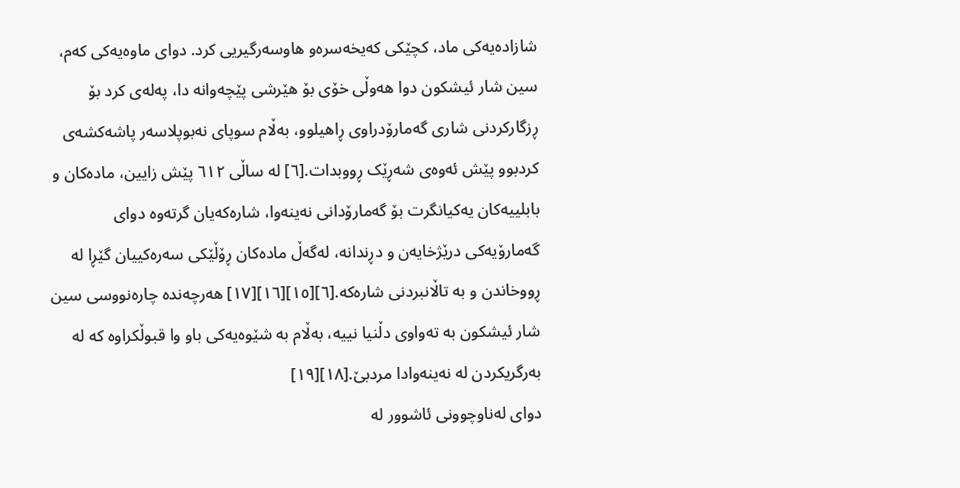شازادەیەکی ماد، کچێکی کەیخەسرەو ھاوسەرگیریی کرد. دوای ماوەیەکی کەم، سین شار ئیشکون دوا ھەوڵی خۆی بۆ ھێرشی پێچەوانە دا، پەلەی کرد بۆ ڕزگارکردنی شاری گەمارۆدراوی ڕاھیلوو، بەڵام سوپای نەبوپلاسەر پاشەکشەی کردبوو پێش ئەوەی شەڕێک ڕووبدات.[٦] لە ساڵی ٦١٢ پێش زایین، مادەکان و بابلییەکان یەکیانگرت بۆ گەمارۆدانی نەینەوا، شارەکەیان گرتەوە دوای گەمارۆیەکی درێژخایەن و دڕندانە، لەگەڵ مادەکان ڕۆڵێکی سەرەکییان گێڕا لە ڕووخاندن و بە تاڵانبردنی شارەکە.[٦][١٥][١٦][١٧] ھەرچەندە چارەنووسی سین شار ئیشکون بە تەواوی دڵنیا نییە، بەڵام بە شێوەیەکی باو وا قبوڵکراوە کە لە بەرگریکردن لە نەینەوادا مردبێ.[١٨][١٩]
دوای لەناوچوونی ئاشوور لە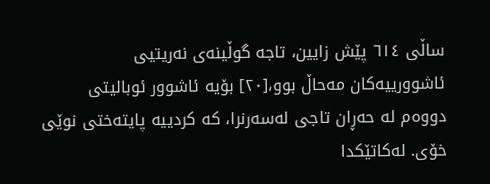ساڵی ٦١٤ پێش زایین، تاجە گوڵینەی نەریتیی ئاشوورییەکان مەحاڵ بوو،[٢٠] بۆیە ئاشوور ئوبالیتی دووەم لە حەڕان تاجی لەسەرنرا، کە کردییە پایتەختی نوێی خۆی. لەکاتێکدا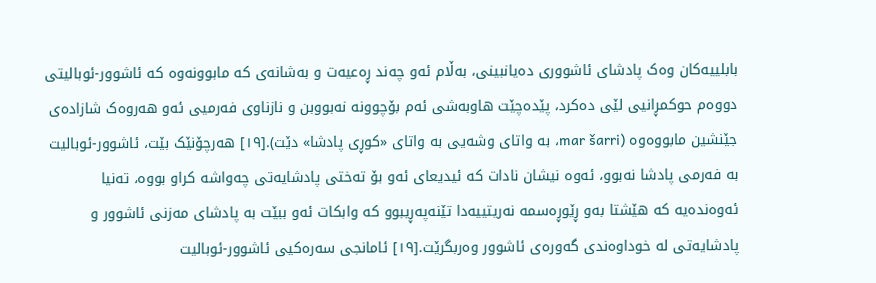بابلییەکان وەک پادشای ئاشووری دەیانبینی، بەڵام ئەو چەند ڕەعیەت و بەشانەی کە مابوونەوە کە ئاشوور-ئوبالیتی دووەم حوکمڕانیی لێی دەکرد، پێدەچێت ھاوبەشی ئەم بۆچوونە نەبووبن و نازناوی فەرمیی ئەو ھەروەک شازادەی جێنشین مابووەوە (mar šarri، بە واتای وشەیی بە واتای «کوڕی پادشا» دێت).[١٩] ھەرچۆنێک بێت، ئاشوور-ئوبالیت بە فەرمی پادشا نەبوو، ئەوە نیشان نادات کە ئیدیعای ئەو بۆ تەختی پادشایەتی چەواشە کراو بووە، تەنیا ئەوەندەیە کە ھێشتا بەو ڕێوڕەسمە نەریتییەدا تێنەپەڕیبوو کە وابکات ئەو ببێت بە پادشای مەزنی ئاشوور و پادشایەتی لە خوداوەندی گەورەی ئاشوور وەربگرێت.[١٩] ئامانجی سەرەکیی ئاشوور-ئوبالیت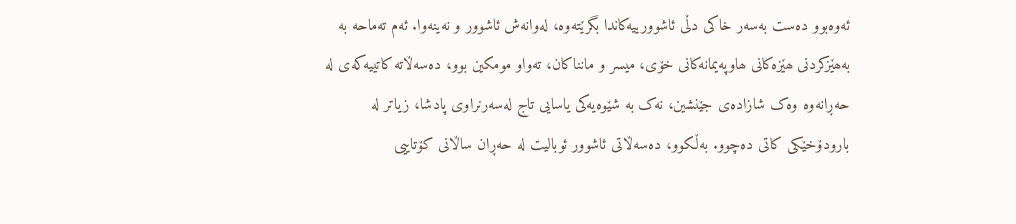ئەوەبوو دەست بەسەر خاکی دڵی ئاشوورییەکاندا بگرێتەوە، لەوانەش ئاشوور و نەینەوا. ئەم تەماحە بە بەھێزکردنی ھێزەکانی ھاوپەیمانەکانی خۆی، میسر و مانناکان، تەواو مومکین بوو، دەسەڵاتە کاتییەکەی لە حەڕانەوە وەک شازادەی جێنشین، نەک بە شێوەیەکی یاسایی تاج لەسەرنراوی پادشا، زیاتر لە بارودۆخێکی کاتی دەچوو. بەڵکوو، دەسەڵاتی ئاشوور ئوبالیت لە حەڕان ساڵانی کۆتاییی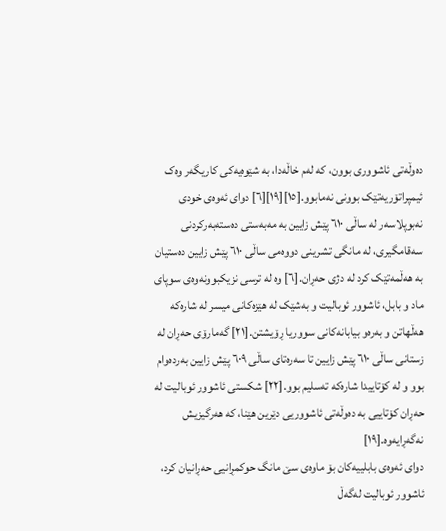دەوڵەتی ئاشووری بوون، کە لەم خاڵەدا، بە شێوەیەکی کاریگەر وەک ئیمپراتۆریەتێک بوونی نەمابوو.[١٥][١٩][٦] دوای ئەوەی خودی نەبوپلاسەر لە ساڵی ٦١٠ پێش زایین بە مەبەستی دەستەبەرکردنی سەقامگیری، لە مانگی تشرینی دووەمی ساڵی ٦١٠ پێش زایین دەستیان بە ھەڵمەتێک کرد لە دژی حەڕان.[٦] وە لە ترسی نزیکبوونەوەی سوپای ماد و بابل، ئاشوور ئوبالیت و بەشێک لە ھێزەکانی میسر لە شارەکە ھەڵھاتن و بەرەو بیابانەکانی سووریا ڕۆیشتن.[٢١] گەمارۆی حەڕان لە زستانی ساڵی ٦١٠ پێش زایین تا سەرەتای ساڵی ٦٠٩ پێش زایین بەردەوام بوو و لە کۆتاییدا شارەکە تەسلیم بوو.[٢٢] شکستی ئاشوور ئوبالیت لە حەڕان کۆتاییی بە دەوڵەتی ئاشووریی دێرین ھێنا، کە ھەرگیزیش نەگەڕایەوە.[١٩]
دوای ئەوەی بابلییەکان بۆ ماوەی سێ مانگ حوکمڕانیی حەڕانیان کرد، ئاشوور ئوبالیت لەگەڵ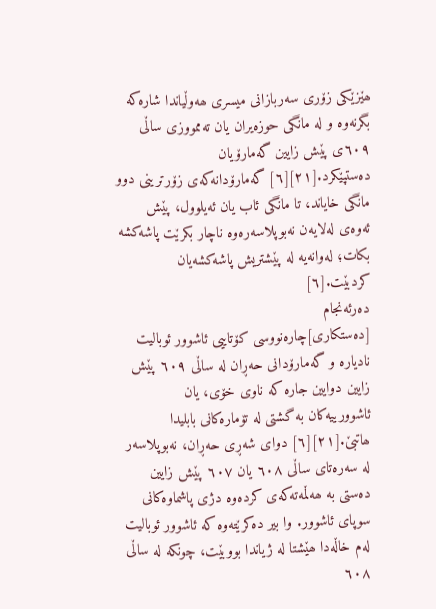ھێزێکی زۆری سەربازانی میسری ھەوڵیاندا شارەکە بگرنەوە و لە مانگی حوزەیران یان تەممووزی ساڵی ٦٠٩ی پێش زایین گەمارۆیان دەستپێکرد.[٢١][٦] گەمارۆدانەکەی زۆرترینی دوو مانگی خایاند، تا مانگی ئاب یان ئەیلوول، پێش ئەوەی لەلایەن نەبوپلاسەرەوە ناچار بکرێت پاشەکشە بکات؛ لەوانەیە لە پێشتریش پاشەکشەیان کردبێت.[٦]
دەرئەنجام
[دەستکاری]چارەنووسی کۆتاییی ئاشوور ئوبالیت نادیارە و گەمارۆدانی حەڕان لە ساڵی ٦٠٩ پێش زایین دوایین جارە کە ناوی خۆی، یان ئاشوورییەکان بە گشتی لە تۆمارەکانی بابلیدا ھاتبێ.[٢١][٦] دوای شەڕی حەڕان، نەبوپلاسەر لە سەرەتای ساڵی ٦٠٨ یان ٦٠٧ پێش زایین دەستی بە ھەڵمەتەکەی کردەوە دژی پاشماوەکانی سوپای ئاشوور. وا بیر دەکرێتەوە کە ئاشوور ئوبالیت لەم خاڵەدا ھێشتا لە ژیاندا بووبێت، چونکە لە ساڵی ٦٠٨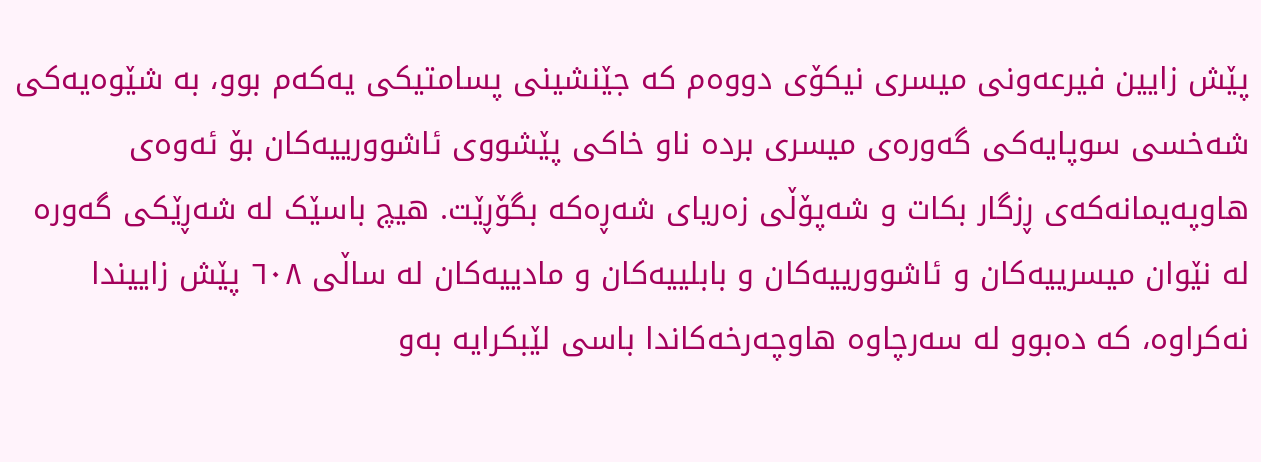پێش زایین فیرعەونی میسری نیکۆی دووەم کە جێنشینی پسامتیکی یەکەم بوو، بە شێوەیەکی شەخسی سوپایەکی گەورەی میسری بردە ناو خاکی پێشووی ئاشوورییەکان بۆ ئەوەی ھاوپەیمانەکەی ڕزگار بکات و شەپۆڵی زەریای شەڕەکە بگۆڕێت. ھیچ باسێک لە شەڕێکی گەورە لە نێوان میسرییەکان و ئاشوورییەکان و بابلییەکان و مادییەکان لە ساڵی ٦٠٨ پێش زاییندا نەکراوە، کە دەبوو لە سەرچاوە ھاوچەرخەکاندا باسی لێبکرایە بەو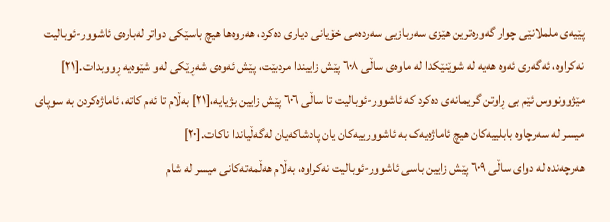پێیەی ململانێی چوار گەورەترین ھێزی سەربازیی سەردەمی خۆیانی دیاری دەکرد، ھەروەھا ھیچ باسێکی دواتر لەبارەی ئاشوور-ئوبالیت نەکراوە، ئەگەری ئەوە ھەیە لە شوێنێکدا لە ماوەی ساڵی ٦٠٨ پێش زاییندا مردبێت، پێش ئەوەی شەڕێکی لەو شێوەیە ڕووبدات.[٢١] مێژوونووس ئێم بی ڕاوتن گریمانەی دەکرد کە ئاشوور-ئوبالیت تا ساڵی ٦٠٦ پێش زایین بژیایە،[٢١] بەڵام تا ئەم کاتە، ئاماژەکردن بە سوپای میسر لە سەرچاوە بابلییەکان ھیچ ئاماژەیەک بە ئاشوورییەکان یان پادشاکەیان لەگەڵیاندا ناکات.[٢٠]
ھەرچەندە لە دوای ساڵی ٦٠٩ پێش زایین باسی ئاشوور-ئوبالیت نەکراوە، بەڵام ھەڵمەتەکانی میسر لە شام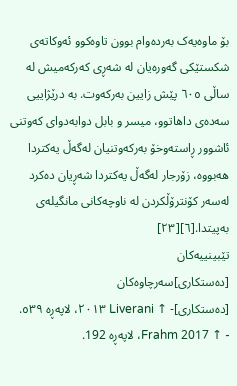بۆ ماوەیەک بەردەوام بوون تاوەکوو ئەوکاتەی شکستێکی گەورەیان لە شەڕی کەرکەمیش لە ساڵی ٦٠٥ پێش زایین بەرکەوت. بە درێژاییی سەدەی داھاتوو، میسر و بابل دوابەدوای کەوتنی ئاشوور ڕاستەوخۆ بەرکەوتنیان لەگەڵ یەکتردا ھەبووە، زۆرجار لەگەڵ یەکتردا شەڕیان دەکرد لەسەر کۆنترۆڵکردن لە ناوچەکانی مانگیلەی بەپیتدا.[٦][٢٣]
تێبینییەکان
[دەستکاری]سەرچاوەکان
[دەستکاری]- ↑ Liverani ٢٠١٣، لاپەڕە ٥٣٩.
- ↑ Frahm 2017، لاپەڕە 192.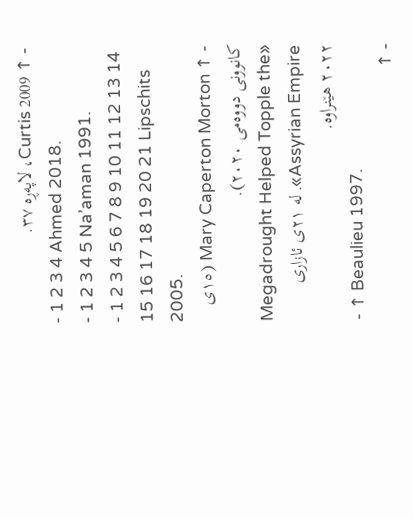- ↑ Curtis 2009، لاپەڕە ٣٧.
- 1 2 3 4 Ahmed 2018.
- 1 2 3 4 5 Na’aman 1991.
- 1 2 3 4 5 6 7 8 9 10 11 12 13 14 15 16 17 18 19 20 21 Lipschits 2005.
- ↑ Mary Caperton Morton (١٥ی کانوونی دووەمی ٢٠٢٠). «Megadrought Helped Topple the Assyrian Empire». لە ٢١ی ئازاری ٢٠٢٢ ھێنراوە.
- ↑ Beaulieu 1997.
- ↑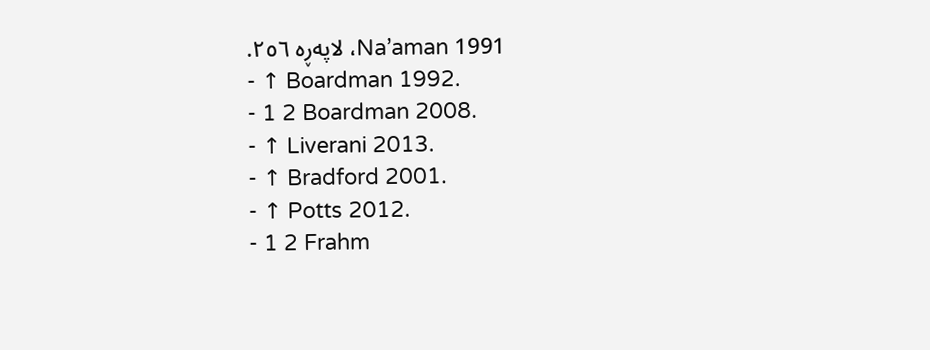Na’aman 1991، لاپەڕە ٢٥٦.
- ↑ Boardman 1992.
- 1 2 Boardman 2008.
- ↑ Liverani 2013.
- ↑ Bradford 2001.
- ↑ Potts 2012.
- 1 2 Frahm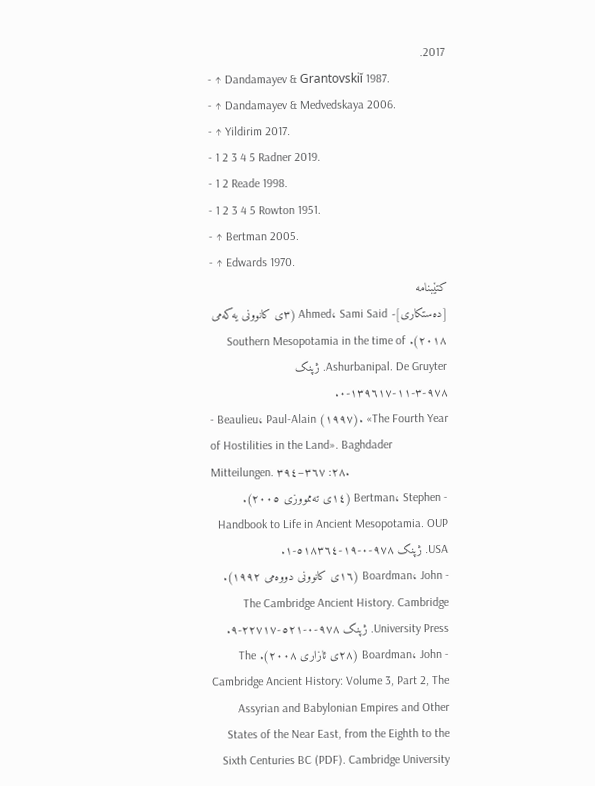2017.
- ↑ Dandamayev & Grantovskiĭ 1987.
- ↑ Dandamayev & Medvedskaya 2006.
- ↑ Yildirim 2017.
- 1 2 3 4 5 Radner 2019.
- 1 2 Reade 1998.
- 1 2 3 4 5 Rowton 1951.
- ↑ Bertman 2005.
- ↑ Edwards 1970.
کتێبنامە
[دەستکاری]- Ahmed، Sami Said (٣ی کانوونی یەکەمی ٢٠١٨). Southern Mesopotamia in the time of Ashurbanipal. De Gruyter. ژپنک ٩٧٨-٣-١١-١٣٩٦١٧-٠.
- Beaulieu، Paul-Alain (١٩٩٧). «The Fourth Year of Hostilities in the Land». Baghdader Mitteilungen. ٢٨: ٣٦٧–٣٩٤.
- Bertman، Stephen (١٤ی تەممووزی ٢٠٠٥). Handbook to Life in Ancient Mesopotamia. OUP USA. ژپنک ٩٧٨-٠-١٩-٥١٨٣٦٤-١.
- Boardman، John (١٦ی کانوونی دووەمی ١٩٩٢). The Cambridge Ancient History. Cambridge University Press. ژپنک ٩٧٨-٠-٥٢١-٢٢٧١٧-٩.
- Boardman، John (٢٨ی ئازاری ٢٠٠٨). The Cambridge Ancient History: Volume 3, Part 2, The Assyrian and Babylonian Empires and Other States of the Near East, from the Eighth to the Sixth Centuries BC (PDF). Cambridge University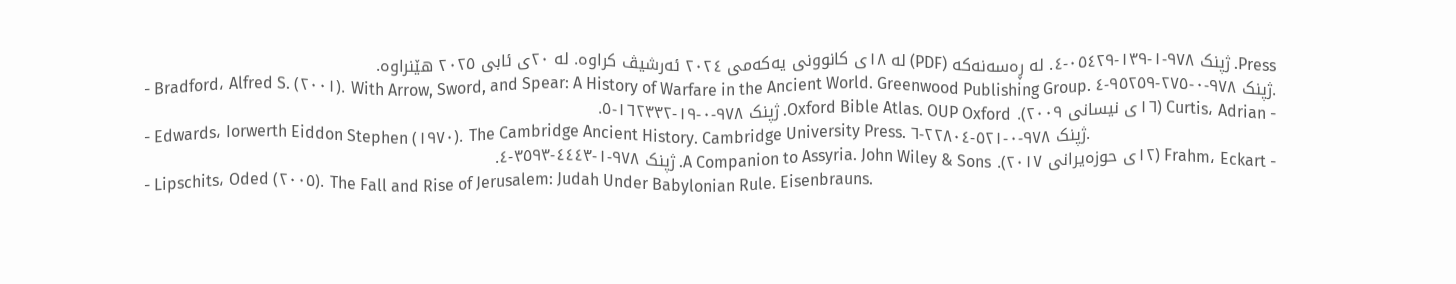Press. ژپنک ٩٧٨-١-١٣٩-٠٥٤٢٩-٤. لە ڕەسەنەکە (PDF) لە ١٨ی کانوونی یەکەمی ٢٠٢٤ ئەرشیڤ کراوە. لە ٢٠ی ئابی ٢٠٢٥ ھێنراوە.
- Bradford، Alfred S. (٢٠٠١). With Arrow, Sword, and Spear: A History of Warfare in the Ancient World. Greenwood Publishing Group. ژپنک ٩٧٨-٠-٢٧٥-٩٥٢٥٩-٤.
- Curtis، Adrian (١٦ی نیسانی ٢٠٠٩). Oxford Bible Atlas. OUP Oxford. ژپنک ٩٧٨-٠-١٩-١٦٢٣٣٢-٥.
- Edwards، Iorwerth Eiddon Stephen (١٩٧٠). The Cambridge Ancient History. Cambridge University Press. ژپنک ٩٧٨-٠-٥٢١-٢٢٨٠٤-٦.
- Frahm، Eckart (١٢ی حوزەیرانی ٢٠١٧). A Companion to Assyria. John Wiley & Sons. ژپنک ٩٧٨-١-٤٤٤٣-٣٥٩٣-٤.
- Lipschits، Oded (٢٠٠٥). The Fall and Rise of Jerusalem: Judah Under Babylonian Rule. Eisenbrauns.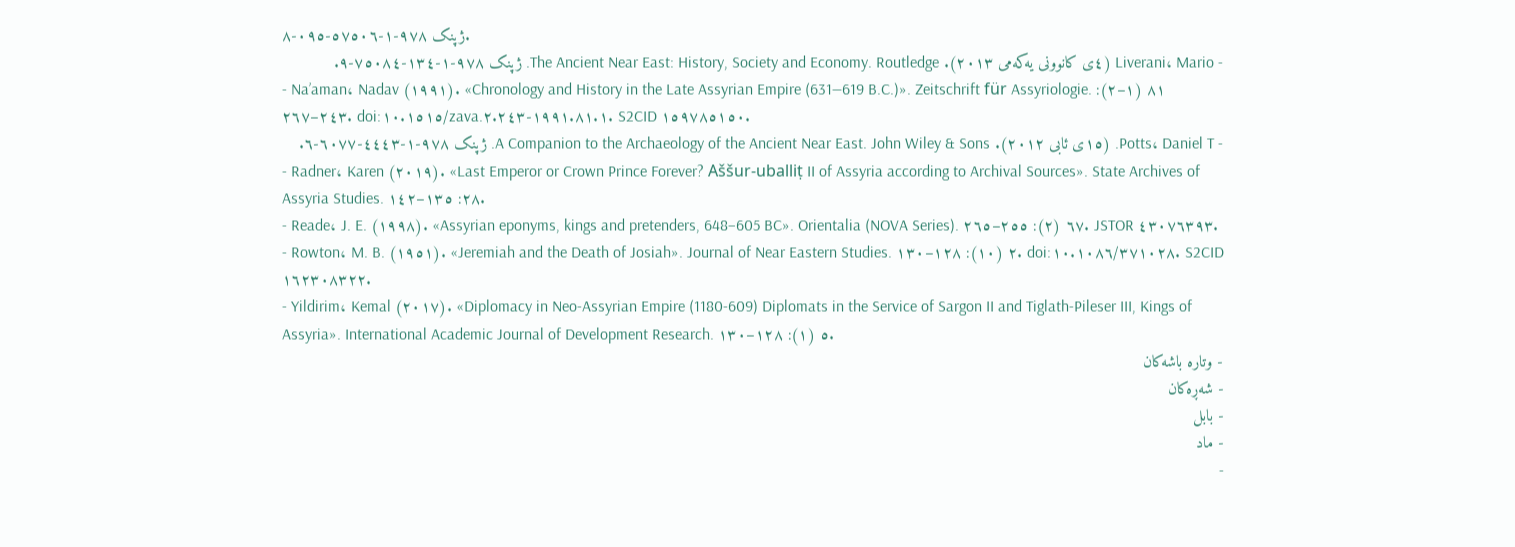ژپنک ٩٧٨-١-٥٧٥٠٦-٠٩٥-٨.
- Liverani، Mario (٤ی کانوونی یەکەمی ٢٠١٣). The Ancient Near East: History, Society and Economy. Routledge. ژپنک ٩٧٨-١-١٣٤-٧٥٠٨٤-٩.
- Na’aman، Nadav (١٩٩١). «Chronology and History in the Late Assyrian Empire (631—619 B.C.)». Zeitschrift für Assyriologie. ٨١ (١–٢): ٢٤٣–٢٦٧. doi:١٠.١٥١٥/zava.١٩٩١.٨١.١-٢.٢٤٣. S2CID ١٥٩٧٨٥١٥٠.
- Potts، Daniel T. (١٥ی ئابی ٢٠١٢). A Companion to the Archaeology of the Ancient Near East. John Wiley & Sons. ژپنک ٩٧٨-١-٤٤٤٣-٦٠٧٧-٦.
- Radner، Karen (٢٠١٩). «Last Emperor or Crown Prince Forever? Aššur-uballiṭ II of Assyria according to Archival Sources». State Archives of Assyria Studies. ٢٨: ١٣٥–١٤٢.
- Reade، J. E. (١٩٩٨). «Assyrian eponyms, kings and pretenders, 648–605 BC». Orientalia (NOVA Series). ٦٧ (٢): ٢٥٥–٢٦٥. JSTOR ٤٣٠٧٦٣٩٣.
- Rowton، M. B. (١٩٥١). «Jeremiah and the Death of Josiah». Journal of Near Eastern Studies. ٢ (١٠): ١٢٨–١٣٠. doi:١٠.١٠٨٦/٣٧١٠٢٨. S2CID ١٦٢٣٠٨٣٢٢.
- Yildirim، Kemal (٢٠١٧). «Diplomacy in Neo-Assyrian Empire (1180-609) Diplomats in the Service of Sargon II and Tiglath-Pileser III, Kings of Assyria». International Academic Journal of Development Research. ٥ (١): ١٢٨–١٣٠.
- وتارە باشەکان
- شەڕەکان
- بابل
- ماد
-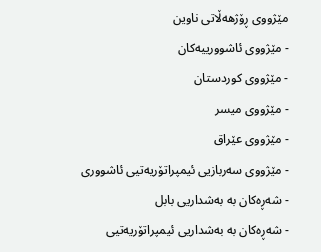مێژووی ڕۆژھەڵاتی ناوین
- مێژووی ئاشوورییەکان
- مێژووی کوردستان
- مێژووی میسر
- مێژووی عێراق
- مێژووی سەربازیی ئیمپراتۆریەتیی ئاشووری
- شەڕەکان بە بەشداریی بابل
- شەڕەکان بە بەشداریی ئیمپراتۆریەتیی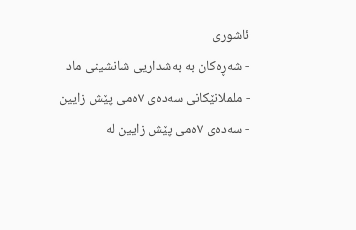ئاشوری
- شەڕەکان بە بەشداریی شانشینی ماد
- ململانێکانی سەدەی ٧ەمی پێش زایین
- سەدەی ٧ەمی پێش زایین لە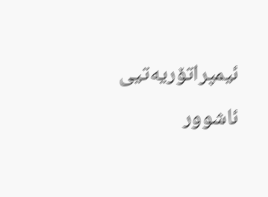ئیمپراتۆریەتیی ئاشوور